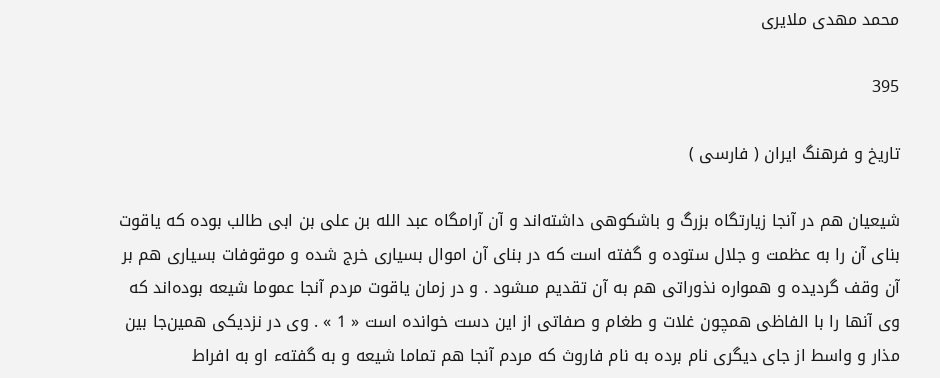محمد مهدى ملايرى

395

تاريخ و فرهنگ ايران ( فارسى )

شيعيان هم در آنجا زيارتگاه بزرگ و باشكوهى داشته‌اند و آن آرامگاه عبد الله بن على بن ابى طالب بوده كه ياقوت بناى آن را به عظمت و جلال ستوده و گفته است كه در بناى آن اموال بسيارى خرج شده و موقوفات بسيارى هم بر آن وقف گرديده و همواره نذوراتى هم به آن تقديم مىشود . و در زمان ياقوت مردم آنجا عموما شيعه بوده‌اند كه وى آنها را با الفاظى همچون غلات و طغام و صفاتى از اين دست خوانده است « 1 » . وى در نزديكى همين‌جا بين مذار و واسط از جاى ديگرى نام برده به نام فاروث كه مردم آنجا هم تماما شيعه و به گفتهء او به افراط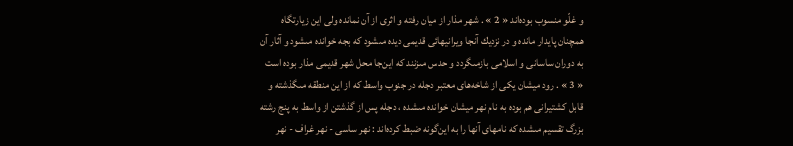و غلّو منسوب بوده‌اند « 2 » . شهر مذار از ميان رفته و اثرى از آن نمانده ولى اين زيارتگاه همچنان پايدار مانده و در نزديك آنجا ويرانيهائى قديمى ديده مىشود كه بجه خوانده مىشود و آثار آن به دوران ساسانى و اسلامى بازمىگردد و حدس مىزنند كه اين‌جا محل شهر قديمى مذار بوده است « 3 » . رود ميشان يكى از شاخه‌هاى معتبر دجله در جنوب واسط كه از اين منطقه مىگذشته و قابل كشتيرانى هم بوده به نام نهر ميشان خوانده مىشده ، دجله پس از گذشتن از واسط به پنج رشته بزرگ تقسيم مىشده كه نامهاى آنها را به اين‌گونه ضبط كرده‌اند : نهر ساسى - نهر غراف - نهر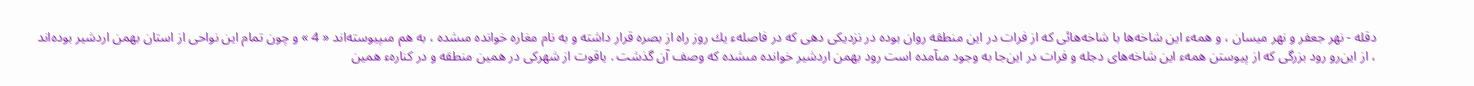دقله - نهر جعفر و نهر ميسان ، و همهء اين شاخه‌ها با شاخه‌هائى كه از فرات در اين منطقه روان بوده در نزديكى دهى كه در فاصلهء يك روز راه از بصره قرار داشته و به نام مغاره خوانده مىشده ، به هم مىپيوسته‌اند « 4 » و چون تمام اين نواحى از استان بهمن اردشير بوده‌اند ، از اين‌رو رود بزرگى كه از پيوستن همهء اين شاخه‌هاى دجله و فرات در اين‌جا به وجود مىآمده است رود بهمن اردشير خوانده مىشده كه وصف آن گذشت . ياقوت از شهركى در همين منطقه و در كنارهء همين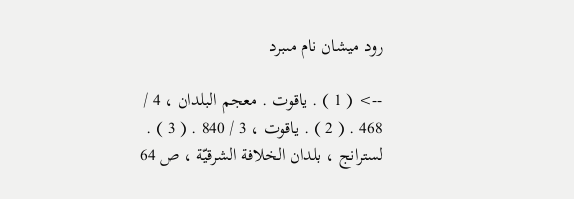رود ميشان نام مىبرد

--> ( 1 ) . ياقوت . معجم البلدان ، 4 / 468 . ( 2 ) . ياقوت ، 3 / 840 . ( 3 ) . لسترانج ، بلدان الخلافة الشرقيّة ، ص 64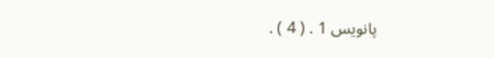پانويس 1 . ( 4 ) .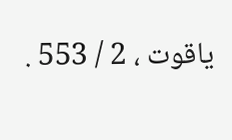ياقوت ، 2 / 553 .